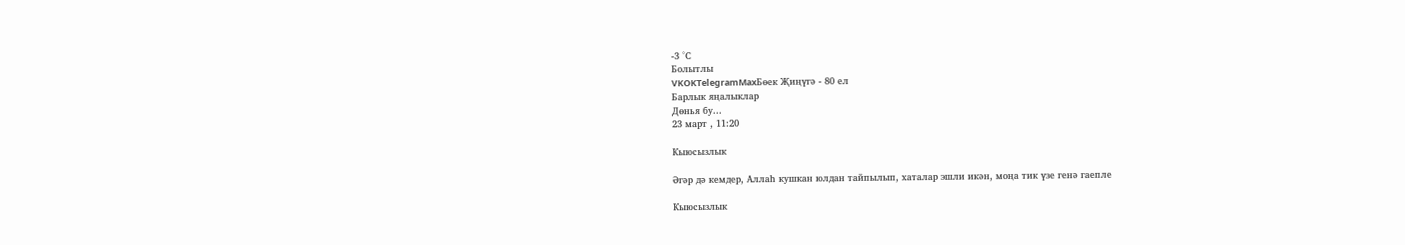-3 °С
Болытлы
VKOKTelegramMaxБөек Җиңүгә - 80 ел
Барлык яңалыклар
Дөнья бу...
23 март , 11:20

Кыюсызлык

Әгәр дә кемдер, Аллаһ кушкан юлдан тайпылып, хаталар эшли икән, моңа тик үзе генә гаепле

Кыюсызлык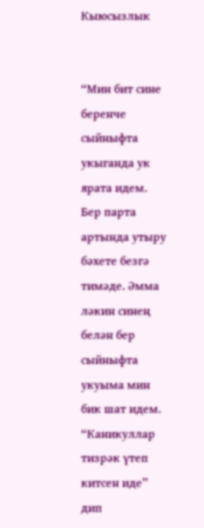Кыюсызлык


“Мин бит сине беренче сыйныфта укыганда ук ярата идем. Бер парта артында утыру бәхете безгә тимәде. Әмма ләкин синең белән бер сыйныфта укуыма мин бик шат идем. “Каникуллар тизрәк үтеп китсен иде” дип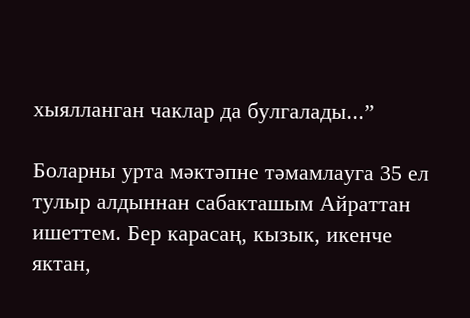хыялланган чаклар да булгалады...”

Боларны урта мәктәпне тәмамлауга 35 ел тулыр алдыннан сабакташым Айраттан ишеттем. Бер карасаң, кызык, икенче яктан,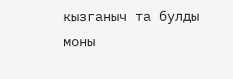кызганыч та булды моны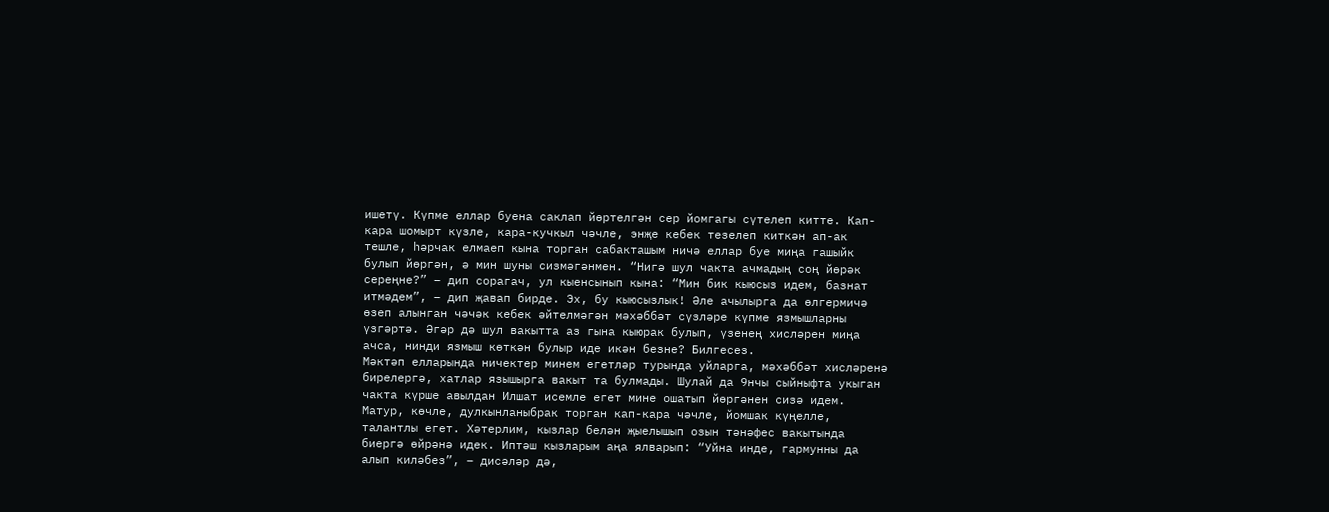ишетү. Күпме еллар буена саклап йөртелгән сер йомгагы сүтелеп китте. Кап-кара шомырт күзле, кара-кучкыл чәчле, энҗе кебек тезелеп киткән ап-ак тешле, һәрчак елмаеп кына торган сабакташым ничә еллар буе миңа гашыйк булып йөргән, ә мин шуны сизмәгәнмен. “Нигә шул чакта ачмадың соң йөрәк сереңне?” – дип сорагач, ул кыенсынып кына: “Мин бик кыюсыз идем, базнат итмәдем”, – дип җавап бирде. Эх, бу кыюсызлык! Әле ачылырга да өлгермичә өзеп алынган чәчәк кебек әйтелмәгән мәхәббәт сүзләре күпме язмышларны үзгәртә. Әгәр дә шул вакытта аз гына кыюрак булып, үзенең хисләрен миңа ачса, нинди язмыш көткән булыр иде икән безне? Билгесез.
Мәктәп елларында ничектер минем егетләр турында уйларга, мәхәббәт хисләренә бирелергә, хатлар язышырга вакыт та булмады. Шулай да 9нчы сыйныфта укыган чакта күрше авылдан Илшат исемле егет мине ошатып йөргәнен сизә идем. Матур, көчле, дулкынланыбрак торган кап-кара чәчле, йомшак күңелле, талантлы егет. Хәтерлим, кызлар белән җыелышып озын тәнәфес вакытында биергә өйрәнә идек. Иптәш кызларым аңа ялварып: “Уйна инде, гармунны да алып киләбез”, – дисәләр дә,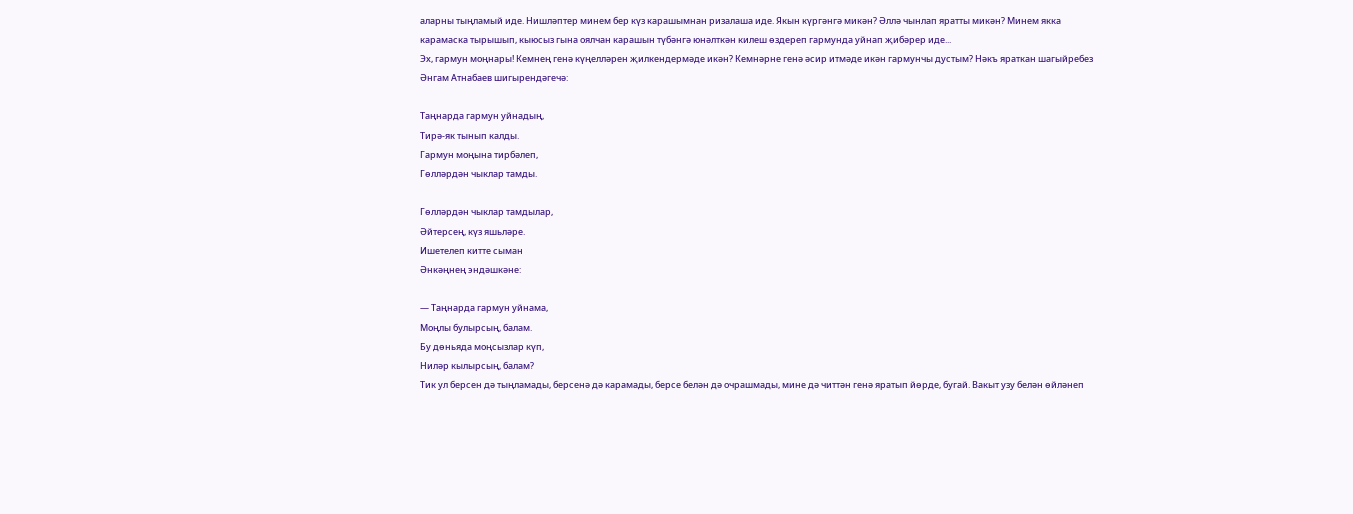аларны тыңламый иде. Нишләптер минем бер күз карашымнан ризалаша иде. Якын күргәнгә микән? Әллә чынлап яратты микән? Минем якка карамаска тырышып, кыюсыз гына оялчан карашын түбәнгә юнәлткән килеш өздереп гармунда уйнап җибәрер иде...
Эх, гармун моңнары! Кемнең генә күңелләрен җилкендермәде икән? Кемнәрне генә әсир итмәде икән гармунчы дустым? Нәкъ яраткан шагыйребез Әнгам Атнабаев шигырендәгечә:

Таңнарда гармун уйнадың,
Тирә-як тынып калды.
Гармун моңына тирбәлеп,
Гөлләрдән чыклар тамды.

Гөлләрдән чыклар тамдылар,
Әйтерсең, күз яшьләре.
Ишетелеп китте сыман
Әнкәңнең эндәшкәне:

— Таңнарда гармун уйнама,
Моңлы булырсың, балам.
Бу дөньяда моңсызлар күп,
Ниләр кылырсың, балам?
Тик ул берсен дә тыңламады, берсенә дә карамады, берсе белән дә очрашмады, мине дә читтән генә яратып йөрде, бугай. Вакыт узу белән өйләнеп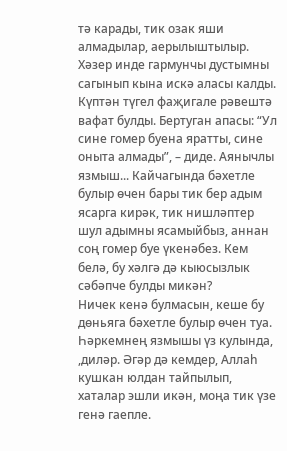тә карады, тик озак яши алмадылар, аерылыштылыр. Хәзер инде гармунчы дустымны сагынып кына искә аласы калды. Күптән түгел фаҗигале рәвештә вафат булды. Бертуган апасы: “Ул сине гомер буена яратты, сине оныта алмады”, – диде. Аянычлы язмыш... Кайчагында бәхетле булыр өчен бары тик бер адым ясарга кирәк, тик нишләптер шул адымны ясамыйбыз, аннан соң гомер буе үкенәбез. Кем белә, бу хәлгә дә кыюсызлык сәбәпче булды микән?
Ничек кенә булмасын, кеше бу дөньяга бәхетле булыр өчен туа. Һәркемнең язмышы үз кулында, ,диләр. Әгәр дә кемдер, Аллаһ кушкан юлдан тайпылып, хаталар эшли икән, моңа тик үзе генә гаепле.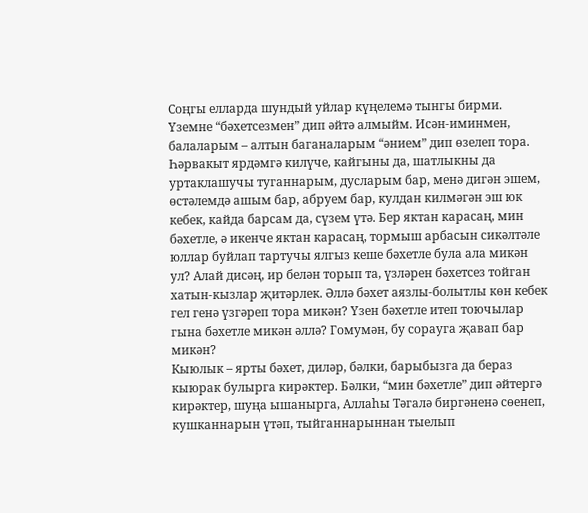Соңгы елларда шундый уйлар күңелемә тынгы бирми. Үземне “бәхетсезмен” дип әйтә алмыйм. Исән-иминмен, балаларым – алтын баганаларым “әнием” дип өзелеп тора. Һәрвакыт ярдәмгә килүче, кайгыны да, шатлыкны да уртаклашучы туганнарым, дусларым бар, менә дигән эшем, өстәлемдә ашым бар, абруем бар, кулдан килмәгән эш юк кебек, кайда барсам да, сүзем үтә. Бер яктан карасаң, мин бәхетле, ә икенче яктан карасаң, тормыш арбасын сикәлтәле юллар буйлап тартучы ялгыз кеше бәхетле була ала микән ул? Алай дисәң, ир белән торып та, үзләрен бәхетсез тойган хатын-кызлар җитәрлек. Әллә бәхет аязлы-болытлы көн кебек гел генә үзгәреп тора микән? Үзен бәхетле итеп тоючылар гына бәхетле микән әллә? Гомумән, бу сорауга җавап бар микән?
Кыюлык – ярты бәхет, диләр, бәлки, барыбызга да бераз кыюрак булырга кирәктер. Бәлки, “мин бәхетле” дип әйтергә кирәктер, шуңа ышанырга, Аллаһы Тәгалә биргәненә сөенеп, кушканнарын үтәп, тыйганнарыннан тыелып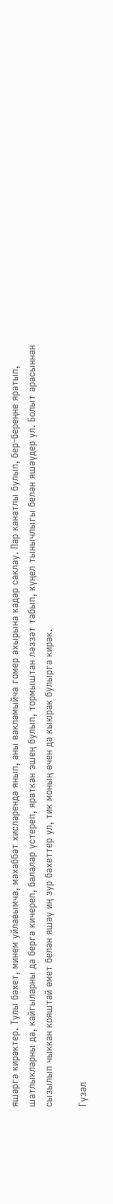яшәргә кирәктер. Тулы бәхет, минем уйлавымча, мәхәббәт хисләрендә янып, аны вакламыйча гомер ахырына кадәр саклау. Пар канатлы булып, бер-береңне яратып, шатлыкларны да, кайгыларны да бергә кичереп, балалар үстереп, яраткан эшең булып, тормыштан ләззәт табып, күңел тынычлыгы белән яшәүдер ул. Болыт арасыннан сызылып чыккан кояштай өмет белән яшәү иң зур бәхеттер ул, тик моның өчен дә кыюрак булырга кирәк.

Гүзәл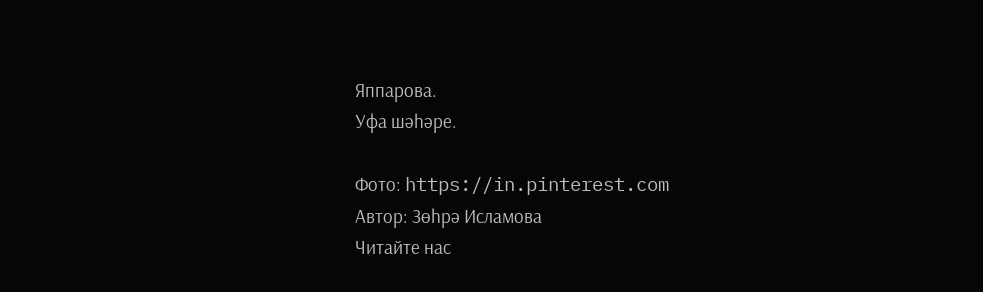Яппарова.
Уфа шәһәре.

Фото: https://in.pinterest.com
Автор: Зөһрә Исламова
Читайте нас